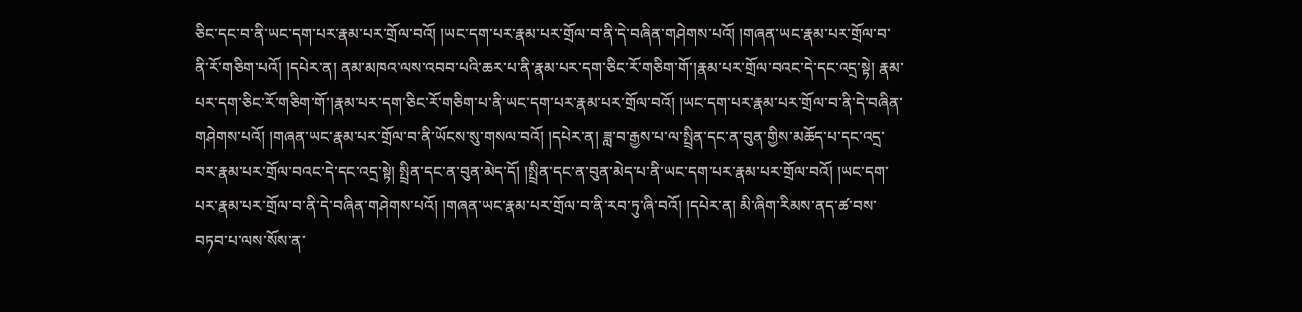ཅིང་དང་བ་ནི་ཡང་དག་པར་རྣམ་པར་གྲོལ་བའོ། །ཡང་དག་པར་རྣམ་པར་གྲོལ་བ་ནི་དེ་བཞིན་གཤེགས་པའོ། །གཞན་ཡང་རྣམ་པར་གྲོལ་བ་ནི་རོ་གཅིག་པའོ། །དཔེར་ན། ནམ་མཁའ་ལས་འབབ་པའི་ཆར་པ་ནི་རྣམ་པར་དག་ཅིང་རོ་གཅིག་གོ་།རྣམ་པར་གྲོལ་བའང་དེ་དང་འདྲ་སྟེ། རྣམ་པར་དག་ཅིང་རོ་གཅིག་གོ་།རྣམ་པར་དག་ཅིང་རོ་གཅིག་པ་ནི་ཡང་དག་པར་རྣམ་པར་གྲོལ་བའོ། །ཡང་དག་པར་རྣམ་པར་གྲོལ་བ་ནི་དེ་བཞིན་གཤེགས་པའོ། །གཞན་ཡང་རྣམ་པར་གྲོལ་བ་ནི་ཡོངས་སུ་གསལ་བའོ། །དཔེར་ན། ཟླ་བ་རྒྱས་པ་ལ་སྤྲིན་དང་ན་བུན་གྱིས་མཆོད་པ་དང་འདྲ་བར་རྣམ་པར་གྲོལ་བའང་དེ་དང་འདྲ་སྟེ། སྤྲིན་དང་ན་བུན་མེད་དོ། །སྤྲིན་དང་ན་བུན་མེད་པ་ནི་ཡང་དག་པར་རྣམ་པར་གྲོལ་བའོ། །ཡང་དག་པར་རྣམ་པར་གྲོལ་བ་ནི་དེ་བཞིན་གཤེགས་པའོ། །གཞན་ཡང་རྣམ་པར་གྲོལ་བ་ནི་རབ་ཏུ་ཞི་བའོ། །དཔེར་ན། མི་ཞིག་རིམས་ནད་ཚ་བས་བཏབ་པ་ལས་སོས་ན་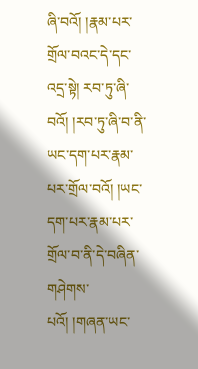ཞི་བའོ། །རྣམ་པར་གྲོལ་བའང་དེ་དང་འདྲ་སྟེ། རབ་ཏུ་ཞི་བའོ། །རབ་ཏུ་ཞི་བ་ནི་ཡང་དག་པར་རྣམ་པར་གྲོལ་བའོ། །ཡང་དག་པར་རྣམ་པར་གྲོལ་བ་ནི་དེ་བཞིན་གཤེགས་པའོ། །གཞན་ཡང་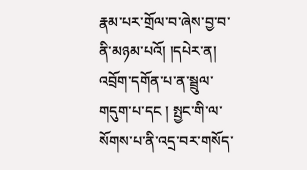རྣམ་པར་གྲོལ་བ་ཞེས་བྱ་བ་ནི་མཉམ་པའོ། །དཔེར་ན། འབྲོག་དགོན་པ་ན་སྦྲུལ་གདུག་པ་དང ། སྤྱང་གི་ལ་སོགས་པ་ནི་འདྲ་བར་གསོད་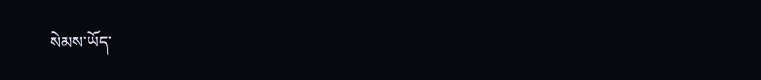སེམས་ཡོད་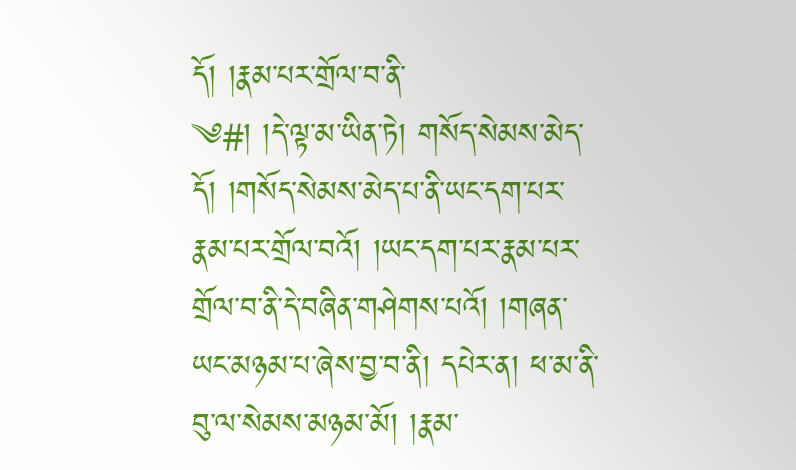དོ། །རྣམ་པར་གྲོལ་བ་ནི་
༄#། །དེ་ལྟ་མ་ཡིན་ཏེ། གསོད་སེམས་མེད་དོ། །གསོད་སེམས་མེད་པ་ནི་ཡང་དག་པར་རྣམ་པར་གྲོལ་བའོ། །ཡང་དག་པར་རྣམ་པར་གྲོལ་བ་ནི་དེ་བཞིན་གཤེགས་པའོ། །གཞན་ཡང་མཉམ་པ་ཞེས་བྱ་བ་ནི། དཔེར་ན། ཕ་མ་ནི་བུ་ལ་སེམས་མཉམ་མོ། །རྣམ་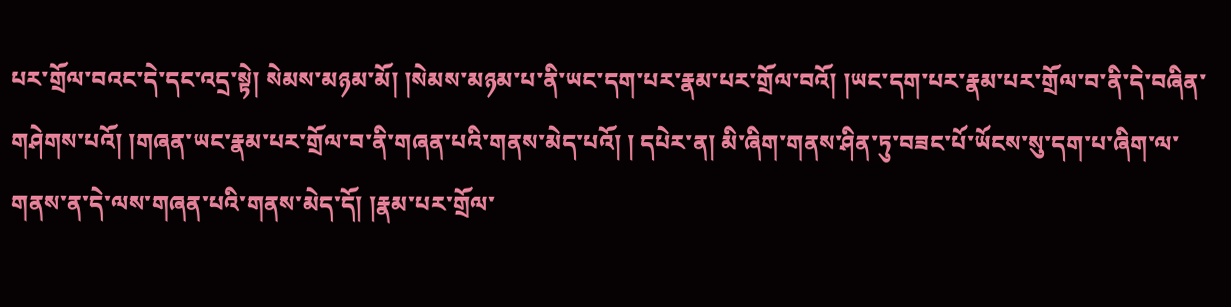པར་གྲོལ་བའང་དེ་དང་འདྲ་སྟེ། སེམས་མཉམ་མོ། །སེམས་མཉམ་པ་ནི་ཡང་དག་པར་རྣམ་པར་གྲོལ་བའོ། །ཡང་དག་པར་རྣམ་པར་གྲོལ་བ་ནི་དེ་བཞིན་གཤེགས་པའོ། །གཞན་ཡང་རྣམ་པར་གྲོལ་བ་ནི་གཞན་པའི་གནས་མེད་པའོ། ། དཔེར་ན། མི་ཞིག་གནས་ཤིན་ཏུ་བཟང་པོ་ཡོངས་སུ་དག་པ་ཞིག་ལ་གནས་ན་དེ་ལས་གཞན་པའི་གནས་མེད་དོ། །རྣམ་པར་གྲོལ་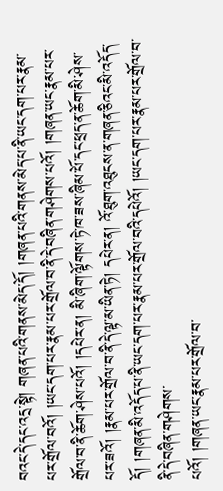བའང་དེ་དང་འདྲ་སྟེ། གཞན་པའི་གནས་མེད་དོ། །གཞན་པའི་གནས་མེད་པ་ནི་ཡང་དག་པར་རྣམ་པར་གྲོལ་བའོ། །ཡང་དག་པར་རྣམ་པར་གྲོལ་བ་ནི་དེ་བཞིན་གཤེགས་པའོ། །གཞན་ཡང་རྣམ་པར་གྲོལ་བ་ནི་ཆོག་ཤེས་པའོ། །དཔེར་ན། མི་ཞིག་ལྟོགས་ཏེ་ཁ་ཟས་ཞིམ་པོ་དང་ཕྲད་ན་ཆོག་མི་ཤེས་པར་ཟའོ། །རྣམ་པར་གྲོལ་བ་ནི་དེ་ལྟ་མ་ཡིན་ཏེ། དཔེར་ན། འོ་ཐུག་འཐུངས་ན་གཞན་ཅིའང་མི་འདོད་དོ། །གཞན་མི་འདོད་པ་ནི་ཡང་དག་པར་རྣམ་པར་གྲོལ་བའི་དཔེའོ། །ཡང་དག་པར་རྣམ་པར་གྲོལ་བ་ནི་དེ་བཞིན་གཤེགས་
པའོ། །གཞན་ཡང་རྣམ་པར་གྲོལ་བ་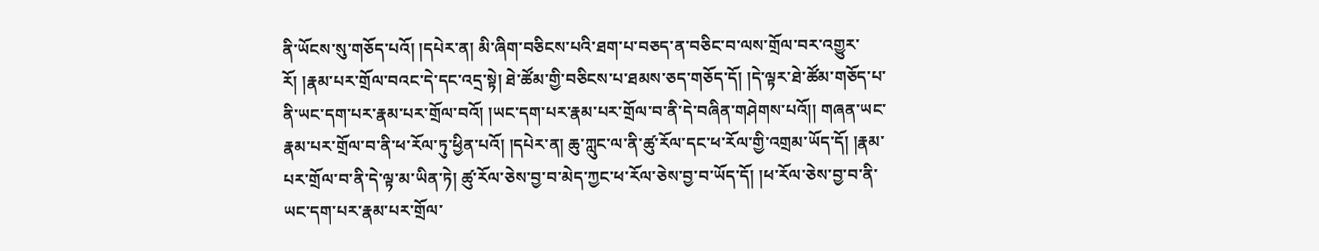ནི་ཡོངས་སུ་གཅོད་པའོ། །དཔེར་ན། མི་ཞིག་བཅིངས་པའི་ཐག་པ་བཅད་ན་བཅིང་བ་ལས་གྲོལ་བར་འགྱུར་རོ། །རྣམ་པར་གྲོལ་བའང་དེ་དང་འདྲ་སྟེ། ཐེ་ཚོམ་གྱི་བཅིངས་པ་ཐམས་ཅད་གཅོད་དོ། །དེ་ལྟར་ཐེ་ཚོམ་གཅོད་པ་ནི་ཡང་དག་པར་རྣམ་པར་གྲོལ་བའོ། །ཡང་དག་པར་རྣམ་པར་གྲོལ་བ་ནི་དེ་བཞིན་གཤེགས་པའོ།། གཞན་ཡང་རྣམ་པར་གྲོལ་བ་ནི་ཕ་རོལ་ཏུ་ཕྱིན་པའོ། །དཔེར་ན། ཆུ་ཀླུང་ལ་ནི་ཚུ་རོལ་དང་ཕ་རོལ་གྱི་འགྲམ་ཡོད་དོ། །རྣམ་པར་གྲོལ་བ་ནི་དེ་ལྟ་མ་ཡིན་ཏེ། ཚུ་རོལ་ཅེས་བྱ་བ་མེད་ཀྱང་ཕ་རོལ་ཅེས་བྱ་བ་ཡོད་དོ། །ཕ་རོལ་ཅེས་བྱ་བ་ནི་ཡང་དག་པར་རྣམ་པར་གྲོལ་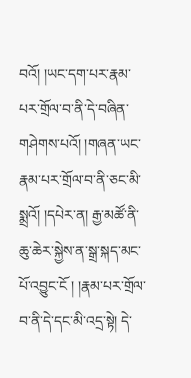བའོ། །ཡང་དག་པར་རྣམ་པར་གྲོལ་བ་ནི་དེ་བཞིན་གཤེགས་པའོ། །གཞན་ཡང་རྣམ་པར་གྲོལ་བ་ནི་ཅང་མི་སྨྲའོ། །དཔེར་ན། རྒྱ་མཚོ་ནི་ཆུ་ཆེར་སྐྱེས་ན་སྒྲ་སྐད་མང་པོ་འབྱུང་ངོ ། །རྣམ་པར་གྲོལ་བ་ནི་དེ་དང་མི་འདྲ་སྟེ། དེ་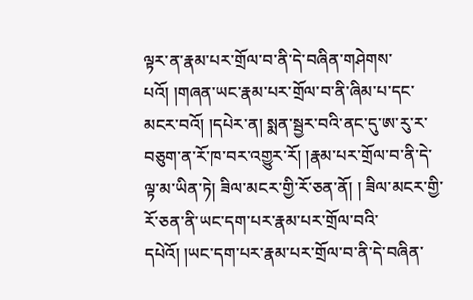ལྟར་ན་རྣམ་པར་གྲོལ་བ་ནི་དེ་བཞིན་གཤེགས་པའོ། །གཞན་ཡང་རྣམ་པར་གྲོལ་བ་ནི་ཞིམ་པ་དང་མངར་བའོ། །དཔེར་ན། སྨན་སྦྱར་བའི་ནང་དུ་ཨ་རུ་ར་བཅུག་ན་རོ་ཁ་བར་འགྱུར་རོ། །རྣམ་པར་གྲོལ་བ་ནི་དེ་ལྟ་མ་ཡིན་ཏེ། ཟིལ་མངར་གྱི་རོ་ཅན་ནོ། ། ཟིལ་མངར་གྱི་རོ་ཅན་ནི་ཡང་དག་པར་རྣམ་པར་གྲོལ་བའི་དཔེའོ། །ཡང་དག་པར་རྣམ་པར་གྲོལ་བ་ནི་དེ་བཞིན་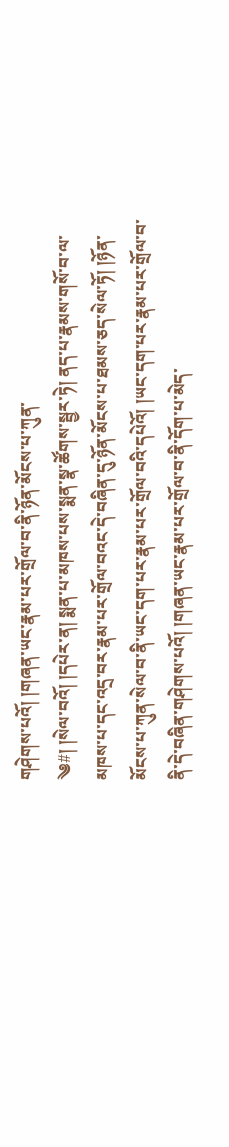གཤེགས་པའོ། །གཞན་ཡང་རྣམ་པར་གྲོལ་བ་ནི་ཉོན་མོངས་པ་ཀུན་
༄#། །སེལ་བའོ། །དཔེར་ན། སྨན་པ་མཁས་པས་སྨན་སྣ་ཚོགས་སྦྱར་ཏེ། ནད་པ་རྣམས་གསོ་བ་ལ་མཁས་པ་དང་འདྲ་བར་རྣམ་པར་གྲོལ་བའང་དེ་བཞིན་དུ་ཉོན་མོངས་པ་ཐམས་ཅད་སེལ་ཏོ། །ཉོན་མོངས་པ་ཀུན་སེལ་བ་ནི་ཡང་དག་པར་རྣམ་པར་གྲོལ་བའི་དཔེའོ། །ཡང་དག་པར་རྣམ་པར་གྲོལ་བ་ནི་དེ་བཞིན་གཤེགས་པའོ། །གཞན་ཡང་རྣམ་པར་གྲོལ་བ་ནི་དོག་པ་མེད་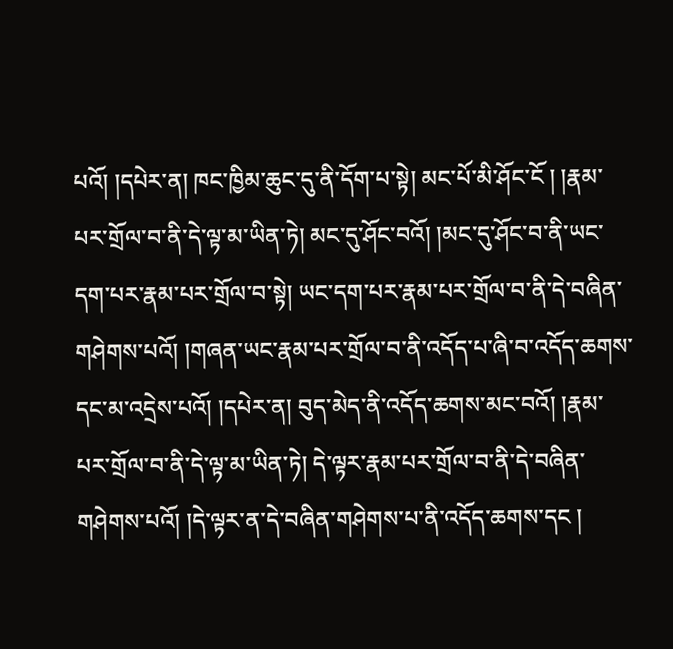པའོ། །དཔེར་ན། ཁང་ཁྱིམ་ཆུང་དུ་ནི་དོག་པ་སྟེ། མང་པོ་མི་ཤོང་ངོ ། །རྣམ་པར་གྲོལ་བ་ནི་དེ་ལྟ་མ་ཡིན་ཏེ། མང་དུ་ཤོང་བའོ། །མང་དུ་ཤོང་བ་ནི་ཡང་དག་པར་རྣམ་པར་གྲོལ་བ་སྟེ། ཡང་དག་པར་རྣམ་པར་གྲོལ་བ་ནི་དེ་བཞིན་གཤེགས་པའོ། །གཞན་ཡང་རྣམ་པར་གྲོལ་བ་ནི་འདོད་པ་ཞི་བ་འདོད་ཆགས་དང་མ་འདྲེས་པའོ། །དཔེར་ན། བུད་མེད་ནི་འདོད་ཆགས་མང་བའོ། །རྣམ་པར་གྲོལ་བ་ནི་དེ་ལྟ་མ་ཡིན་ཏེ། དེ་ལྟར་རྣམ་པར་གྲོལ་བ་ནི་དེ་བཞིན་གཤེགས་པའོ། །དེ་ལྟར་ན་དེ་བཞིན་གཤེགས་པ་ནི་འདོད་ཆགས་དང །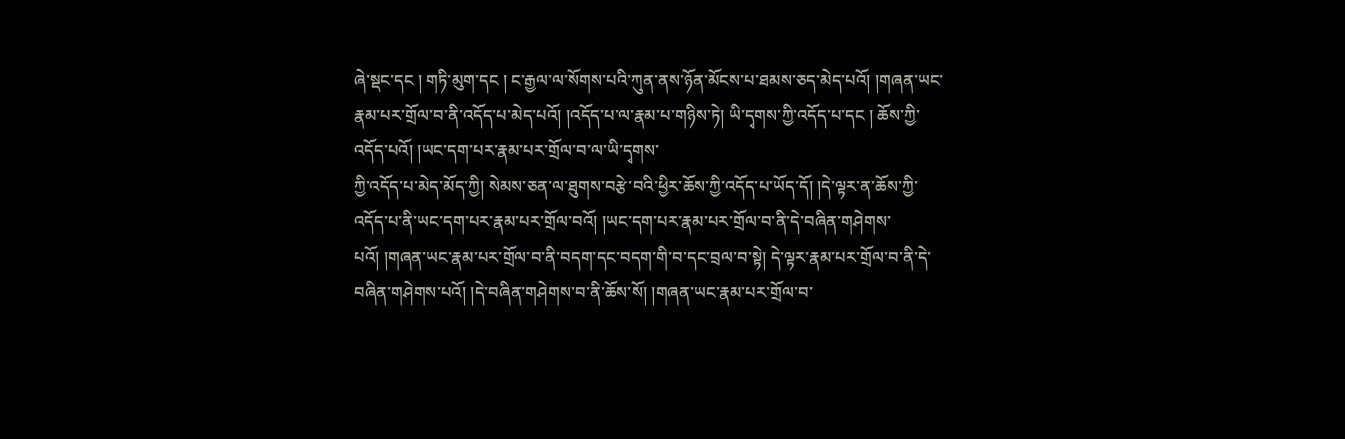ཞེ་སྡང་དང ། གཏི་མུག་དང ། ང་རྒྱལ་ལ་སོགས་པའི་ཀུན་ནས་ཉོན་མོངས་པ་ཐམས་ཅད་མེད་པའོ། །གཞན་ཡང་རྣམ་པར་གྲོལ་བ་ནི་འདོད་པ་མེད་པའོ། །འདོད་པ་ལ་རྣམ་པ་གཉིས་ཏེ། ཡི་དྭགས་ཀྱི་འདོད་པ་དང ། ཆོས་ཀྱི་འདོད་པའོ། །ཡང་དག་པར་རྣམ་པར་གྲོལ་བ་ལ་ཡི་དྭགས་
ཀྱི་འདོད་པ་མེད་མོད་ཀྱི། སེམས་ཅན་ལ་ཐུགས་བརྩེ་བའི་ཕྱིར་ཆོས་ཀྱི་འདོད་པ་ཡོད་དོ། །དེ་ལྟར་ན་ཆོས་ཀྱི་འདོད་པ་ནི་ཡང་དག་པར་རྣམ་པར་གྲོལ་བའོ། །ཡང་དག་པར་རྣམ་པར་གྲོལ་བ་ནི་དེ་བཞིན་གཤེགས་པའོ། །གཞན་ཡང་རྣམ་པར་གྲོལ་བ་ནི་བདག་དང་བདག་གི་བ་དང་བྲལ་བ་སྟེ། དེ་ལྟར་རྣམ་པར་གྲོལ་བ་ནི་དེ་བཞིན་གཤེགས་པའོ། །དེ་བཞིན་གཤེགས་བ་ནི་ཆོས་སོ། །གཞན་ཡང་རྣམ་པར་གྲོལ་བ་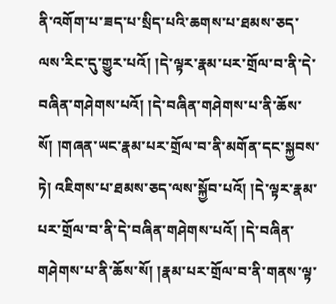ནི་འགོག་པ་ཟད་པ་སྲིད་པའི་ཆགས་པ་ཐམས་ཅད་ལས་རིང་དུ་གྱུར་པའོ། །དེ་ལྟར་རྣམ་པར་གྲོལ་བ་ནི་དེ་བཞིན་གཤེགས་པའོ། །དེ་བཞིན་གཤེགས་པ་ནི་ཆོས་སོ། །གཞན་ཡང་རྣམ་པར་གྲོལ་བ་ནི་མགོན་དང་སྐྱབས་ཏེ། འཇིགས་པ་ཐམས་ཅད་ལས་སྐྱོབ་པའོ། །དེ་ལྟར་རྣམ་པར་གྲོལ་བ་ནི་དེ་བཞིན་གཤེགས་པའོ། །དེ་བཞིན་གཤེགས་པ་ནི་ཆོས་སོ། །རྣམ་པར་གྲོལ་བ་ནི་གནས་ལྟ་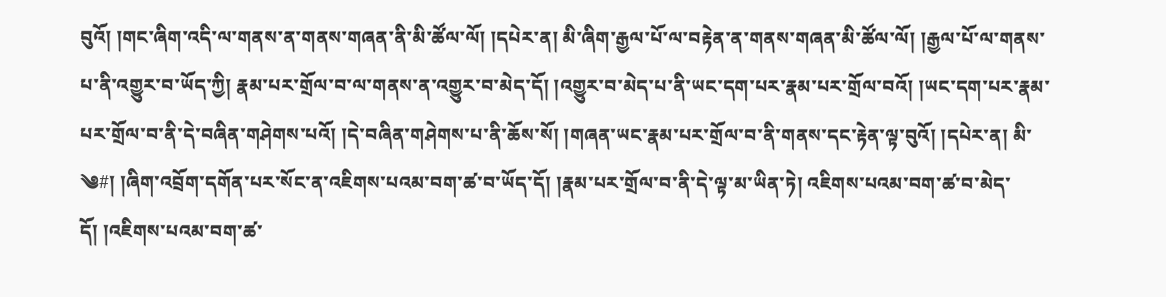བུའོ། །གང་ཞིག་འདི་ལ་གནས་ན་གནས་གཞན་ནི་མི་ཚོལ་ལོ། །དཔེར་ན། མི་ཞིག་རྒྱལ་པོ་ལ་བརྟེན་ན་གནས་གཞན་མི་ཚོལ་ལོ། །རྒྱལ་པོ་ལ་གནས་པ་ནི་འགྱུར་བ་ཡོད་ཀྱི། རྣམ་པར་གྲོལ་བ་ལ་གནས་ན་འགྱུར་བ་མེད་དོ། །འགྱུར་བ་མེད་པ་ནི་ཡང་དག་པར་རྣམ་པར་གྲོལ་བའོ། །ཡང་དག་པར་རྣམ་པར་གྲོལ་བ་ནི་དེ་བཞིན་གཤེགས་པའོ། །དེ་བཞིན་གཤེགས་པ་ནི་ཆོས་སོ། །གཞན་ཡང་རྣམ་པར་གྲོལ་བ་ནི་གནས་དང་རྟེན་ལྟ་བུའོ། །དཔེར་ན། མི་
༄#། །ཞིག་འབྲོག་དགོན་པར་སོང་ན་འཇིགས་པའམ་བག་ཚ་བ་ཡོད་དོ། །རྣམ་པར་གྲོལ་བ་ནི་དེ་ལྟ་མ་ཡིན་ཏེ། འཇིགས་པའམ་བག་ཚ་བ་མེད་དོ། །འཇིགས་པའམ་བག་ཚ་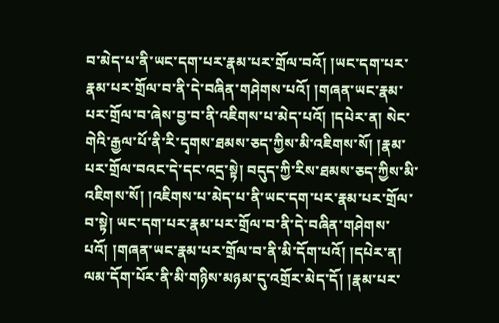བ་མེད་པ་ནི་ཡང་དག་པར་རྣམ་པར་གྲོལ་བའོ། །ཡང་དག་པར་རྣམ་པར་གྲོལ་བ་ནི་དེ་བཞིན་གཤེགས་པའོ། །གཞན་ཡང་རྣམ་པར་གྲོལ་བ་ཞེས་བྱ་བ་ནི་འཇིགས་པ་མེད་པའོ། །དཔེར་ན། སེང་གེའི་རྒྱལ་པོ་ནི་རི་དྭགས་ཐམས་ཅད་ཀྱིས་མི་འཇིགས་སོ། །རྣམ་པར་གྲོལ་བའང་དེ་དང་འདྲ་སྟེ། བདུད་ཀྱི་རིས་ཐམས་ཅད་ཀྱིས་མི་འཇིགས་སོ། །འཇིགས་པ་མེད་པ་ནི་ཡང་དག་པར་རྣམ་པར་གྲོལ་བ་སྟེ། ཡང་དག་པར་རྣམ་པར་གྲོལ་བ་ནི་དེ་བཞིན་གཤེགས་པའོ། །གཞན་ཡང་རྣམ་པར་གྲོལ་བ་ནི་མི་དོག་པའོ། །དཔེར་ན། ལམ་དོག་པོར་ནི་མི་གཉིས་མཉམ་དུ་འགྲོར་མེད་དོ། །རྣམ་པར་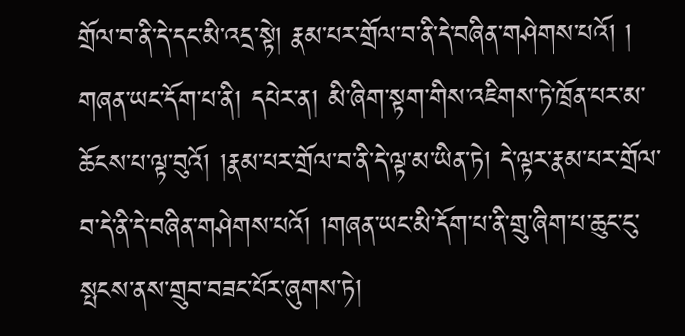གྲོལ་བ་ནི་དེ་དང་མི་འདྲ་སྟེ། རྣམ་པར་གྲོལ་བ་ནི་དེ་བཞིན་གཤེགས་པའོ། ། གཞན་ཡང་དོག་པ་ནི། དཔེར་ན། མི་ཞིག་སྟག་གིས་འཇིགས་ཏེ་ཁྲོན་པར་མ་ཆོངས་པ་ལྟ་བུའོ། །རྣམ་པར་གྲོལ་བ་ནི་དེ་ལྟ་མ་ཡིན་ཏེ། དེ་ལྟར་རྣམ་པར་གྲོལ་བ་དེ་ནི་དེ་བཞིན་གཤེགས་པའོ། །གཞན་ཡང་མི་དོག་པ་ནི་གྲུ་ཞིག་པ་ཆུང་ངུ་སྤངས་ནས་གྲུབ་བཟང་པོར་ཞུགས་ཏེ།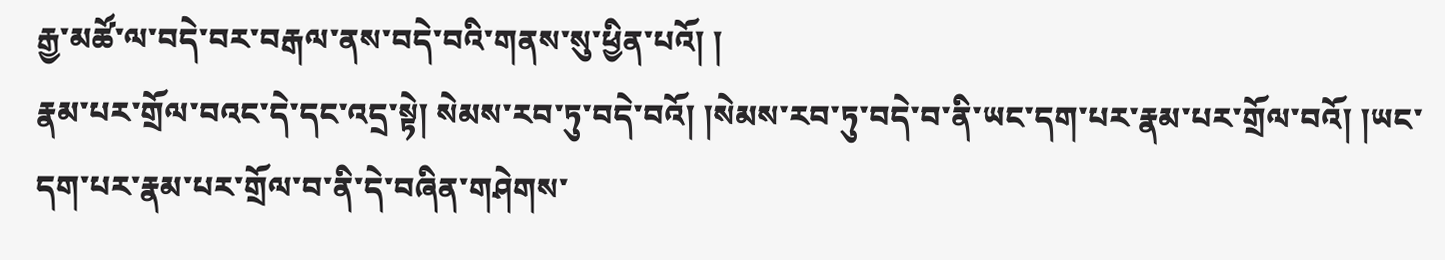རྒྱ་མཚོ་ལ་བདེ་བར་བརྒལ་ནས་བདེ་བའི་གནས་སུ་ཕྱིན་པའོ། །
རྣམ་པར་གྲོལ་བའང་དེ་དང་འདྲ་སྟེ། སེམས་རབ་ཏུ་བདེ་བའོ། །སེམས་རབ་ཏུ་བདེ་བ་ནི་ཡང་དག་པར་རྣམ་པར་གྲོལ་བའོ། །ཡང་དག་པར་རྣམ་པར་གྲོལ་བ་ནི་དེ་བཞིན་གཤེགས་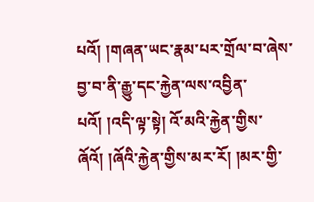པའོ། །གཞན་ཡང་རྣམ་པར་གྲོལ་བ་ཞེས་བྱ་བ་ནི་རྒྱུ་དང་རྐྱེན་ལས་འབྱིན་པའོ། །འདི་ལྟ་སྟེ། འོ་མའི་རྐྱེན་གྱིས་ཞོའོ། །ཞོའི་རྐྱེན་གྱིས་མར་རོ། །མར་གྱི་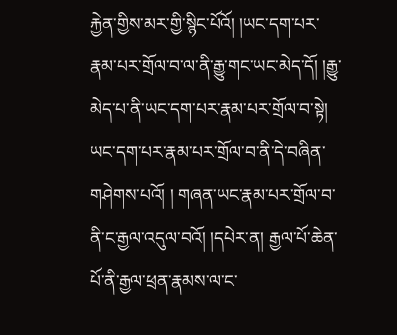རྐྱེན་གྱིས་མར་གྱི་སྙིང་པོའོ། །ཡང་དག་པར་རྣམ་པར་གྲོལ་བ་ལ་ནི་རྒྱུ་གང་ཡང་མེད་དོ། །རྒྱུ་མེད་པ་ནི་ཡང་དག་པར་རྣམ་པར་གྲོལ་བ་སྟེ། ཡང་དག་པར་རྣམ་པར་གྲོལ་བ་ནི་དེ་བཞིན་གཤེགས་པའོ། ། གཞན་ཡང་རྣམ་པར་གྲོལ་བ་ནི་ང་རྒྱལ་འདུལ་བའོ། །དཔེར་ན། རྒྱལ་པོ་ཆེན་པོ་ནི་རྒྱལ་ཕྲན་རྣམས་ལ་ང་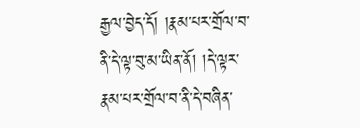རྒྱལ་བྱེད་དོ། །རྣམ་པར་གྲོལ་བ་ནི་དེ་ལྟ་བུ་མ་ཡིན་ནོ། །དེ་ལྟར་རྣམ་པར་གྲོལ་བ་ནི་དེ་བཞིན་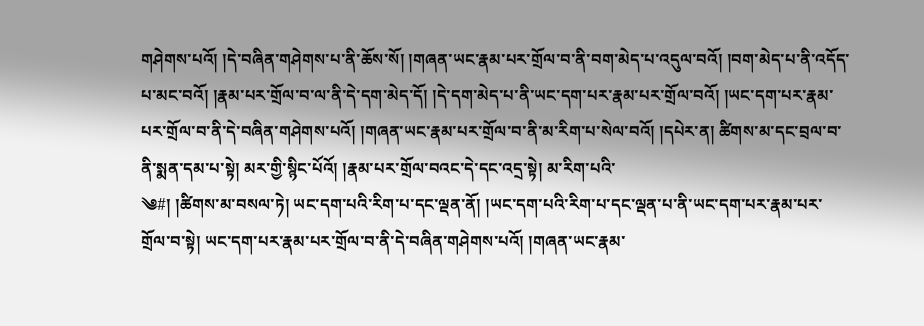གཤེགས་པའོ། །དེ་བཞིན་གཤེགས་པ་ནི་ཆོས་སོ། །གཞན་ཡང་རྣམ་པར་གྲོལ་བ་ནི་བག་མེད་པ་འདུལ་བའོ། །བག་མེད་པ་ནི་འདོད་པ་མང་བའོ། །རྣམ་པར་གྲོལ་བ་ལ་ནི་དེ་དག་མེད་དོ། །དེ་དག་མེད་པ་ནི་ཡང་དག་པར་རྣམ་པར་གྲོལ་བའོ། །ཡང་དག་པར་རྣམ་པར་གྲོལ་བ་ནི་དེ་བཞིན་གཤེགས་པའོ། །གཞན་ཡང་རྣམ་པར་གྲོལ་བ་ནི་མ་རིག་པ་སེལ་བའོ། །དཔེར་ན། ཚིགས་མ་དང་བྲལ་བ་ནི་སྨན་དམ་པ་སྟེ། མར་གྱི་སྙིང་པོའོ། །རྣམ་པར་གྲོལ་བའང་དེ་དང་འདྲ་སྟེ། མ་རིག་པའི་
༄#། །ཚིགས་མ་བསལ་ཏེ། ཡང་དག་པའི་རིག་པ་དང་ལྡན་ནོ། །ཡང་དག་པའི་རིག་པ་དང་ལྡན་པ་ནི་ཡང་དག་པར་རྣམ་པར་གྲོལ་བ་སྟེ། ཡང་དག་པར་རྣམ་པར་གྲོལ་བ་ནི་དེ་བཞིན་གཤེགས་པའོ། །གཞན་ཡང་རྣམ་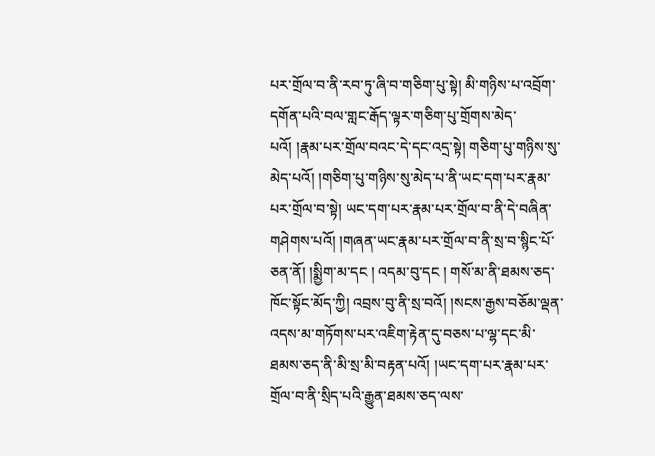པར་གྲོལ་བ་ནི་རབ་ཏུ་ཞི་བ་གཅིག་པུ་སྟེ། མི་གཉིས་པ་འབྲོག་དགོན་པའི་བལ་གླང་རྒོད་ལྟར་གཅིག་པུ་གྲོགས་མེད་པའོ། །རྣམ་པར་གྲོལ་བའང་དེ་དང་འདྲ་སྟེ། གཅིག་པུ་གཉིས་སུ་མེད་པའོ། །གཅིག་པུ་གཉིས་སུ་མེད་པ་ནི་ཡང་དག་པར་རྣམ་པར་གྲོལ་བ་སྟེ། ཡང་དག་པར་རྣམ་པར་གྲོལ་བ་ནི་དེ་བཞིན་གཤེགས་པའོ། །གཞན་ཡང་རྣམ་པར་གྲོལ་བ་ནི་སྲ་བ་སྙིང་པོ་ཅན་ནོ། །སྨྱིག་མ་དང ། འདམ་བུ་དང ། གསོ་མ་ནི་ཐམས་ཅད་ཁོང་སྟོང་མོད་ཀྱི། འབྲས་བུ་ནི་སྲ་བའོ། །སངས་རྒྱས་བཅོམ་ལྡན་འདས་མ་གཏོགས་པར་འཇིག་རྟེན་དུ་བཅས་པ་ལྷ་དང་མི་ཐམས་ཅད་ནི་མི་སྲ་མི་བརྟན་པའོ། །ཡང་དག་པར་རྣམ་པར་གྲོལ་བ་ནི་སྲིད་པའི་རྒྱུན་ཐམས་ཅད་ལས་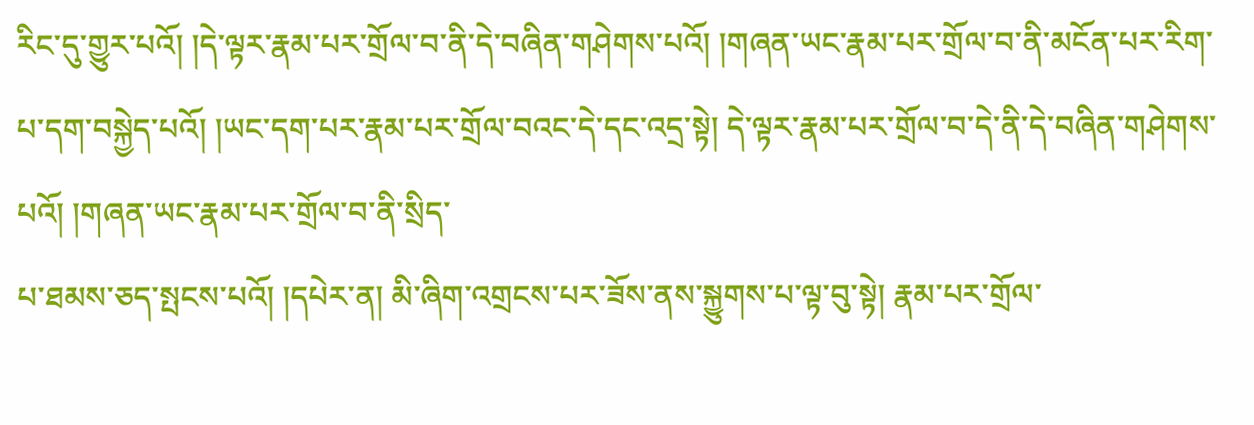རིང་དུ་གྱུར་པའོ། །དེ་ལྟར་རྣམ་པར་གྲོལ་བ་ནི་དེ་བཞིན་གཤེགས་པའོ། །གཞན་ཡང་རྣམ་པར་གྲོལ་བ་ནི་མངོན་པར་རིག་པ་དག་བསྐྱེད་པའོ། །ཡང་དག་པར་རྣམ་པར་གྲོལ་བའང་དེ་དང་འདྲ་སྟེ། དེ་ལྟར་རྣམ་པར་གྲོལ་བ་དེ་ནི་དེ་བཞིན་གཤེགས་པའོ། །གཞན་ཡང་རྣམ་པར་གྲོལ་བ་ནི་སྲིད་
པ་ཐམས་ཅད་སྤངས་པའོ། །དཔེར་ན། མི་ཞིག་འགྲངས་པར་ཟོས་ནས་སྐྱུགས་པ་ལྟ་བུ་སྟེ། རྣམ་པར་གྲོལ་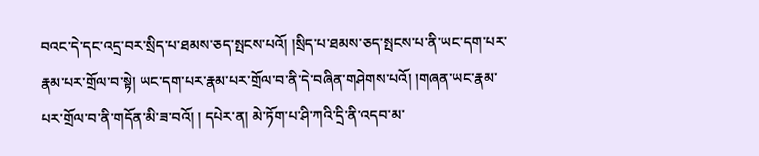བའང་དེ་དང་འདྲ་བར་སྲིད་པ་ཐམས་ཅད་སྤངས་པའོ། །སྲིད་པ་ཐམས་ཅད་སྤངས་པ་ནི་ཡང་དག་པར་རྣམ་པར་གྲོལ་བ་སྟེ། ཡང་དག་པར་རྣམ་པར་གྲོལ་བ་ནི་དེ་བཞིན་གཤེགས་པའོ། །གཞན་ཡང་རྣམ་པར་གྲོལ་བ་ནི་གདོན་མི་ཟ་བའོ། ། དཔེར་ན། མེ་ཏོག་པ་ཤི་ཀའི་དྲི་ནི་འདབ་མ་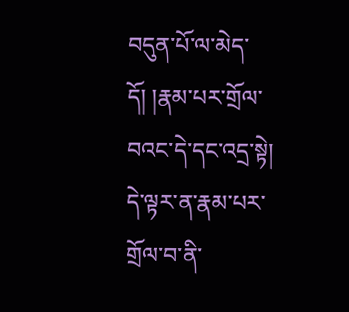བདུན་པོ་ལ་མེད་དོ། །རྣམ་པར་གྲོལ་བའང་དེ་དང་འདྲ་སྟེ། དེ་ལྟར་ན་རྣམ་པར་གྲོལ་བ་ནི་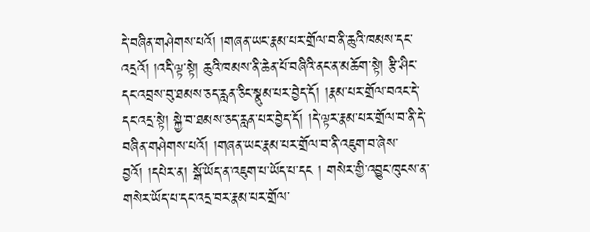དེ་བཞིན་གཤེགས་པའོ། །གཞན་ཡང་རྣམ་པར་གྲོལ་བ་ནི་ཆུའི་ཁམས་དང་འདྲའོ། །འདི་ལྟ་སྟེ། ཆུའི་ཁམས་ནི་ཆེན་པོ་བཞིའི་ནང་ན་མཆོག་སྟེ། རྩི་ཤིང་དང་འབྲས་བུ་ཐམས་ཅད་རླན་ཅིང་སྣུམ་པར་བྱེད་དོ། །རྣམ་པར་གྲོལ་བའང་དེ་དང་འདྲ་སྟེ། སྐྱེ་བ་ཐམས་ཅད་རླན་པར་བྱེད་དོ། །དེ་ལྟར་རྣམ་པར་གྲོལ་བ་ནི་དེ་བཞིན་གཤེགས་པའོ། །གཞན་ཡང་རྣམ་པར་གྲོལ་བ་ནི་འཇུག་བ་ཞེས་བྱའོ། །དཔེར་ན། སྒོ་ཡོད་ན་འཇུག་པ་ཡོད་པ་དང ། གསེར་གྱི་འབྱུང་ཁུངས་ན་གསེར་ཡོད་པ་དང་འདྲ་བར་རྣམ་པར་གྲོལ་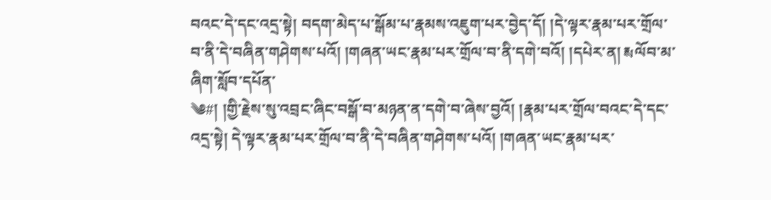བའང་དེ་དང་འདྲ་སྟེ། བདག་མེད་པ་སྒོམ་པ་རྣམས་འཇུག་པར་བྱེད་དོ། །དེ་ལྟར་རྣམ་པར་གྲོལ་བ་ནི་དེ་བཞིན་གཤེགས་པའོ། །གཞན་ཡང་རྣམ་པར་གྲོལ་བ་ནི་དགེ་བའོ། །དཔེར་ན། རྶལོབ་མ་ཞིག་སློབ་དཔོན་
༄#། །གྱི་རྗེས་སུ་འབྲང་ཞིང་བསྒོ་བ་མཉན་ན་དགེ་བ་ཞེས་བྱའོ། །རྣམ་པར་གྲོལ་བའང་དེ་དང་འདྲ་སྟེ། དེ་ལྟར་རྣམ་པར་གྲོལ་བ་ནི་དེ་བཞིན་གཤེགས་པའོ། །གཞན་ཡང་རྣམ་པར་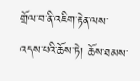གྲོལ་བ་ནི་འཇིག་རྟེན་ལས་འདས་པའི་ཆོས་ཏེ། ཆོས་ཐམས་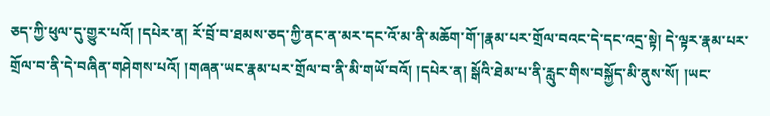ཅད་ཀྱི་ཕུལ་དུ་གྱུར་པའོ། །དཔེར་ན། རོ་བྲོ་བ་ཐམས་ཅད་ཀྱི་ནང་ན་མར་དང་འོ་མ་ནི་མཆོག་གོ་།རྣམ་པར་གྲོལ་བའང་དེ་དང་འདྲ་སྟེ། དེ་ལྟར་རྣམ་པར་གྲོལ་བ་ནི་དེ་བཞིན་གཤེགས་པའོ། །གཞན་ཡང་རྣམ་པར་གྲོལ་བ་ནི་མི་གཡོ་བའོ། །དཔེར་ན། སྒོའི་ཐེམ་པ་ནི་རླུང་གིས་བསྐྱོད་མི་ནུས་སོ། །ཡང་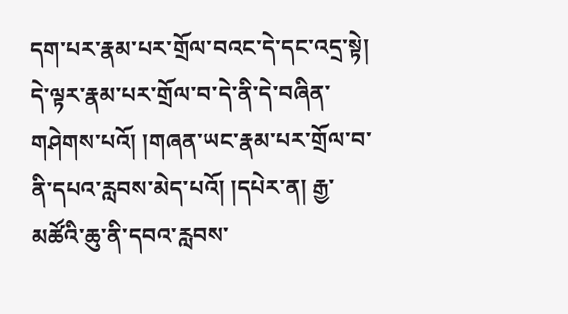དག་པར་རྣམ་པར་གྲོལ་བའང་དེ་དང་འདྲ་སྟེ། དེ་ལྟར་རྣམ་པར་གྲོལ་བ་དེ་ནི་དེ་བཞིན་གཤེགས་པའོ། །གཞན་ཡང་རྣམ་པར་གྲོལ་བ་ནི་དཔའ་རླབས་མེད་པའོ། །དཔེར་ན། རྒྱ་མཚོའི་ཆུ་ནི་དབའ་རླབས་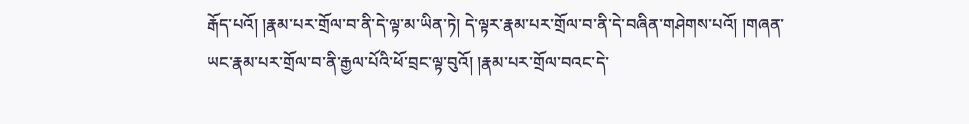རྒོད་པའོ། །རྣམ་པར་གྲོལ་བ་ནི་དེ་ལྟ་མ་ཡིན་ཏེ། དེ་ལྟར་རྣམ་པར་གྲོལ་བ་ནི་དེ་བཞིན་གཤེགས་པའོ། །གཞན་ཡང་རྣམ་པར་གྲོལ་བ་ནི་རྒྱལ་པོའི་ཕོ་བྲང་ལྟ་བུའོ། །རྣམ་པར་གྲོལ་བའང་དེ་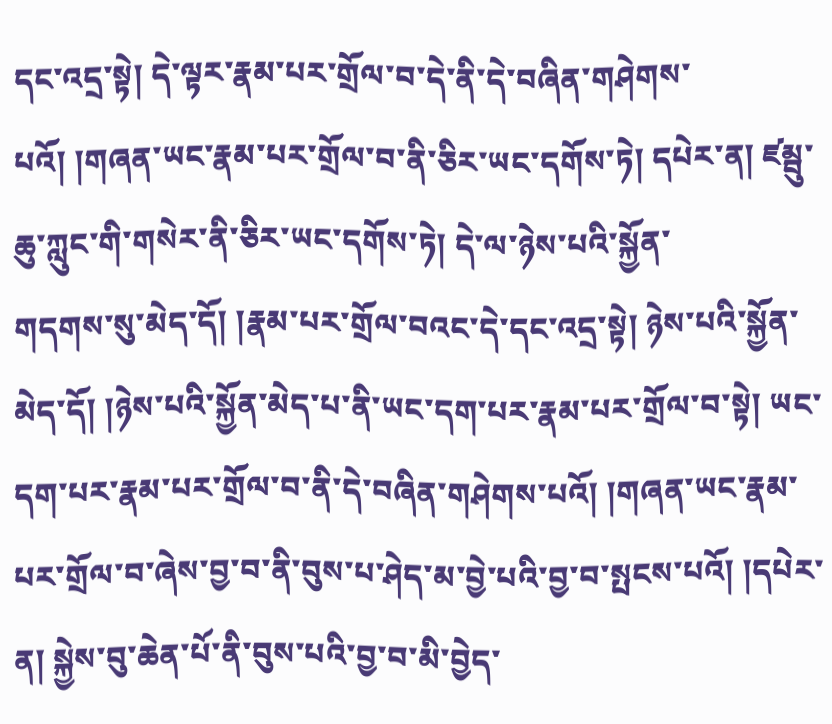དང་འདྲ་སྟེ། དེ་ལྟར་རྣམ་པར་གྲོལ་བ་དེ་ནི་དེ་བཞིན་གཤེགས་པའོ། །གཞན་ཡང་རྣམ་པར་གྲོལ་བ་ནི་ཅིར་ཡང་དགོས་ཏེ། དཔེར་ན། ཛམྦུ་ཆུ་ཀླུང་གི་གསེར་ནི་ཅིར་ཡང་དགོས་ཏེ། དེ་ལ་ཉེས་པའི་སྐྱོན་
གདགས་སུ་མེད་དོ། །རྣམ་པར་གྲོལ་བའང་དེ་དང་འདྲ་སྟེ། ཉེས་པའི་སྐྱོན་མེད་དོ། །ཉེས་པའི་སྐྱོན་མེད་པ་ནི་ཡང་དག་པར་རྣམ་པར་གྲོལ་བ་སྟེ། ཡང་དག་པར་རྣམ་པར་གྲོལ་བ་ནི་དེ་བཞིན་གཤེགས་པའོ། །གཞན་ཡང་རྣམ་པར་གྲོལ་བ་ཞེས་བྱ་བ་ནི་བུས་པ་ཤེད་མ་བྱེ་པའི་བྱ་བ་སྤངས་པའོ། །དཔེར་ན། སྐྱེས་བུ་ཆེན་པོ་ནི་བུས་པའི་བྱ་བ་མི་བྱེད་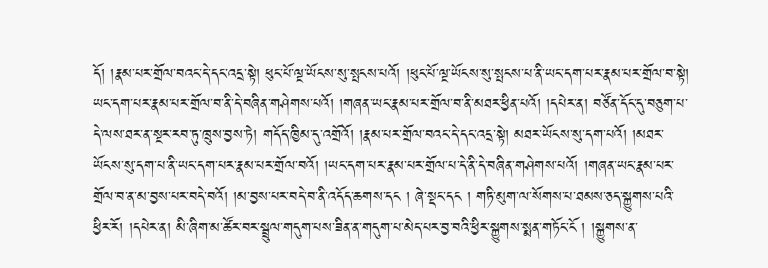དོ། །རྣམ་པར་གྲོལ་བའང་དེ་དང་འདྲ་སྟེ། ཕུང་པོ་ལྔ་ཡོངས་སུ་སྤངས་པའོ། །ཕུང་པོ་ལྔ་ཡོངས་སུ་སྤངས་པ་ནི་ཡང་དག་པར་རྣམ་པར་གྲོལ་བ་སྟེ། ཡང་དག་པར་རྣམ་པར་གྲོལ་བ་ནི་དེ་བཞིན་གཤེགས་པའོ། །གཞན་ཡང་རྣམ་པར་གྲོལ་བ་ནི་མཐར་ཕྱིན་པའོ། །དཔེར་ན། བཙོན་དོང་དུ་བཅུག་པ་དེ་ལས་ཐར་ན་སྔར་རབ་ཏུ་ཁྲུས་བྱས་ཏེ། གདོད་ཁྱིམ་དུ་འགྲོའོ། །རྣམ་པར་གྲོལ་བའང་དེ་དང་འདྲ་སྟེ། མཐར་ཡོངས་སུ་དག་པའོ། །མཐར་ཡོངས་སུ་དག་པ་ནི་ཡང་དག་པར་རྣམ་པར་གྲོལ་བའོ། །ཡང་དག་པར་རྣམ་པར་གྲོལ་པ་དེ་ནི་དེ་བཞིན་གཤེགས་པའོ། །གཞན་ཡང་རྣམ་པར་གྲོལ་བ་ན་མ་བྱས་པར་བདེ་བའོ། །མ་བྱས་པར་བདེ་བ་ནི་འདོད་ཆགས་དང ། ཞེ་སྡང་དང ། གཏི་མུག་ལ་སོགས་པ་ཐམས་ཅད་སྐྱུགས་པའི་ཕྱིར་རོ། །དཔེར་ན། མི་ཞིག་མ་ཚོར་བར་སྦྲུལ་གདུག་པས་ཟིན་ན་གདུག་པ་མེད་པར་བྱ་བའི་ཕྱིར་སྐྱུགས་སྨན་གཏོང་ངོ ། །སྐྱུགས་ན་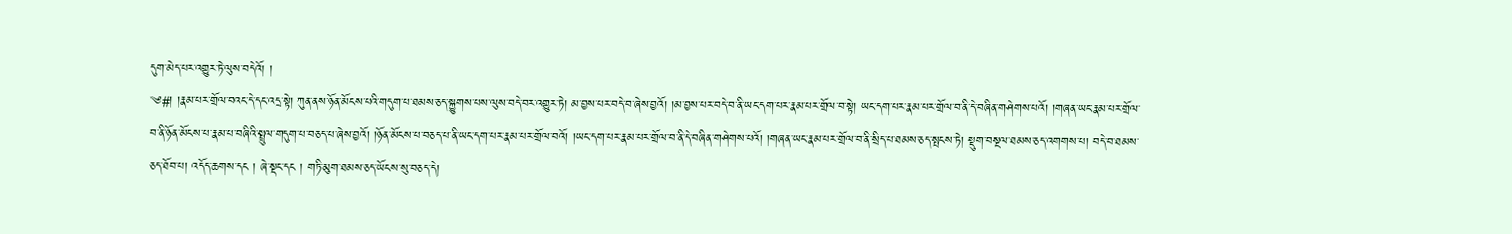དུག་མེད་པར་འགྱུར་ཏེ་ལུས་བདེའོ། །
༄#། །རྣམ་པར་གྲོལ་བའང་དེ་དང་འདྲ་སྟེ། ཀུན་ནས་ཉོན་མོངས་པའི་གདུག་པ་ཐམས་ཅད་སྐྱུགས་པས་ལུས་བདེ་བར་འགྱུར་ཏེ། མ་བྱས་པར་བདེ་བ་ཞེས་བྱའོ། །མ་བྱས་པར་བདེ་བ་ནི་ཡང་དག་པར་རྣམ་པར་གྲོལ་བ་སྟེ། ཡང་དག་པར་རྣམ་པར་གྲོལ་བ་ནི་དེ་བཞིན་གཤེགས་པའོ། །གཞན་ཡང་རྣམ་པར་གྲོལ་བ་ནི་ཉོན་མོངས་པ་རྣམ་པ་བཞིའི་སྤྲུལ་གདུག་པ་བཅད་པ་ཞེས་བྱའོ། །ཉོན་མོངས་པ་བཅད་པ་ནི་ཡང་དག་པར་རྣམ་པར་གྲོལ་བའོ། །ཡང་དག་པར་རྣམ་པར་གྲོལ་བ་ནི་དེ་བཞིན་གཤེགས་པའོ། །གཞན་ཡང་རྣམ་པར་གྲོལ་བ་ནི་སྲིད་པ་ཐམས་ཅད་སྤངས་ཏེ། སྡུག་བསྔལ་ཐམས་ཅད་འགགས་པ། བདེ་བ་ཐམས་ཅད་ཐོབ་པ། འདོད་ཆགས་དང ། ཞེ་སྡང་དང ། གཏི་མུག་ཐམས་ཅད་ཡོངས་སུ་བཅད་དེ།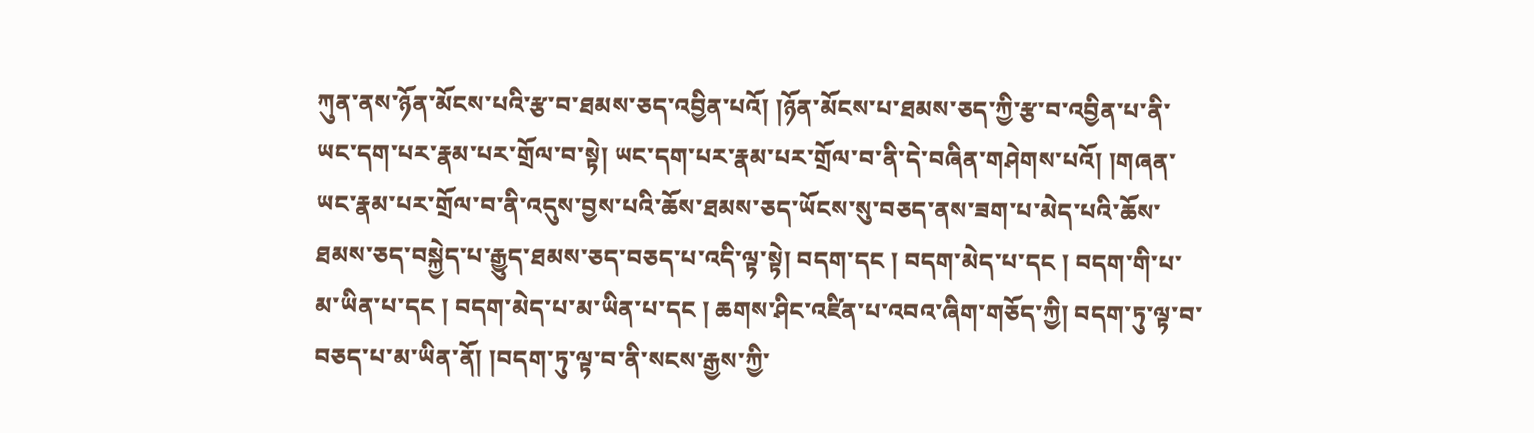ཀུན་ནས་ཉོན་མོངས་པའི་རྩ་བ་ཐམས་ཅད་འབྱིན་པའོ། །ཉོན་མོངས་པ་ཐམས་ཅད་ཀྱི་རྩ་བ་འབྱིན་པ་ནི་ཡང་དག་པར་རྣམ་པར་གྲོལ་བ་སྟེ། ཡང་དག་པར་རྣམ་པར་གྲོལ་བ་ནི་དེ་བཞིན་གཤེགས་པའོ། །གཞན་ཡང་རྣམ་པར་གྲོལ་བ་ནི་འདུས་བྱས་པའི་ཆོས་ཐམས་ཅད་ཡོངས་སུ་བཅད་ནས་ཟག་པ་མེད་པའི་ཆོས་ཐམས་ཅད་བསྐྱེད་པ་རྒྱུད་ཐམས་ཅད་བཅད་པ་འདི་ལྟ་སྟེ། བདག་དང ། བདག་མེད་པ་དང ། བདག་གི་པ་
མ་ཡིན་པ་དང ། བདག་མེད་པ་མ་ཡིན་པ་དང ། ཆགས་ཤིང་འཛིན་པ་འབའ་ཞིག་གཅོད་ཀྱི། བདག་ཏུ་ལྟ་བ་བཅད་པ་མ་ཡིན་ནོ། །བདག་ཏུ་ལྟ་བ་ནི་སངས་རྒྱས་ཀྱི་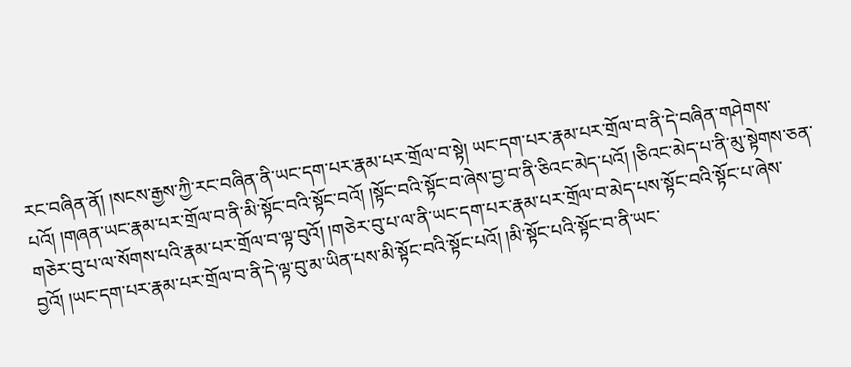རང་བཞིན་ནོ། །སངས་རྒྱས་ཀྱི་རང་བཞིན་ནི་ཡང་དག་པར་རྣམ་པར་གྲོལ་བ་སྟེ། ཡང་དག་པར་རྣམ་པར་གྲོལ་བ་ནི་དེ་བཞིན་གཤེགས་པའོ། །གཞན་ཡང་རྣམ་པར་གྲོལ་བ་ནི་མི་སྟོང་བའི་སྟོང་བའོ། །སྟོང་བའི་སྟོང་བ་ཞེས་བྱ་བ་ནི་ཅིའང་མེད་པའོ། །ཅིའང་མེད་པ་ནི་མུ་སྟེགས་ཅན་གཅེར་བུ་པ་ལ་སོགས་པའི་རྣམ་པར་གྲོལ་བ་ལྟ་བུའོ། །གཅེར་བུ་པ་ལ་ནི་ཡང་དག་པར་རྣམ་པར་གྲོལ་བ་མེད་པས་སྟོང་བའི་སྟོང་པ་ཞེས་བྱའོ། །ཡང་དག་པར་རྣམ་པར་གྲོལ་བ་ནི་དེ་ལྟ་བུ་མ་ཡིན་པས་མི་སྟོང་བའི་སྟོང་པའོ། །མི་སྟོང་པའི་སྟོང་བ་ནི་ཡང་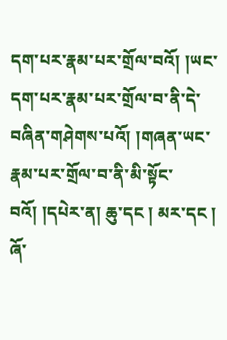དག་པར་རྣམ་པར་གྲོལ་བའོ། །ཡང་དག་པར་རྣམ་པར་གྲོལ་བ་ནི་དེ་བཞིན་གཤེགས་པའོ། །གཞན་ཡང་རྣམ་པར་གྲོལ་བ་ནི་མི་སྟོང་བའོ། །དཔེར་ན། ཆུ་དང ། མར་དང ། ཞོ་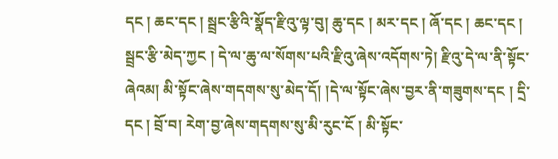དང ། ཆང་དང ། སྦྲང་རྩིའི་སྣོད་རྫིའུ་ལྟ་བུ། ཆུ་དང ། མར་དང ། ཞོ་དང ། ཆང་དང ། སྦྲང་རྩི་མེད་ཀྱང ། དེ་ལ་ཆུ་ལ་སོགས་པའི་རྫིའུ་ཞེས་འདོགས་ཏེ། རྫིའུ་དེ་ལ་ནི་སྟོང་ཞེའམ། མི་སྟོང་ཞེས་གདགས་སུ་མེད་དོ། །དེ་ལ་སྟོང་ཞེས་བྱར་ནི་གཟུགས་དང ། དྲི་དང ། བྲོ་བ། རེག་བྱ་ཞེས་གདགས་སུ་མི་རུང་ངོ ། མི་སྟོང་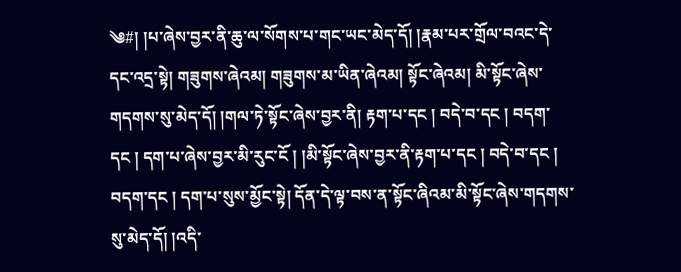༄#། །པ་ཞེས་བྱར་ནི་ཆུ་ལ་སོགས་པ་གང་ཡང་མེད་དོ། །རྣམ་པར་གྲོལ་བའང་དེ་དང་འདྲ་སྟེ། གཟུགས་ཞེའམ། གཟུགས་མ་ཡིན་ཞེའམ། སྟོང་ཞེའམ། མི་སྟོང་ཞེས་གདགས་སུ་མེད་དོ། །གལ་ཏེ་སྟོང་ཞེས་བྱར་ནི། རྟག་པ་དང ། བདེ་བ་དང ། བདག་དང ། དག་པ་ཞེས་བྱར་མི་རུང་ངོ ། །མི་སྟོང་ཞེས་བྱར་ནི་རྟག་པ་དང ། བདེ་བ་དང ། བདག་དང ། དག་པ་སུས་མྱོང་སྟེ། དོན་དེ་ལྟ་བས་ན་སྟོང་ཞིའམ་མི་སྟོང་ཞེས་གདགས་སུ་མེད་དོ། །འདི་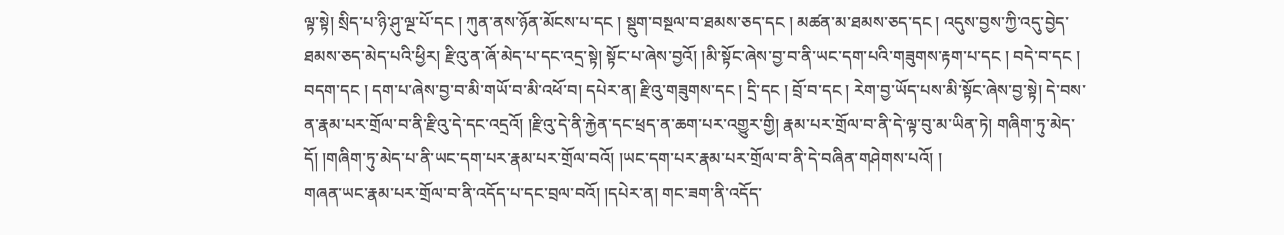ལྟ་སྟེ། སྲིད་པ་ཉི་ཤུ་ལྔ་པོ་དང ། ཀུན་ནས་ཉོན་མོངས་པ་དང ། སྡུག་བསྔལ་བ་ཐམས་ཅད་དང ། མཚན་མ་ཐམས་ཅད་དང ། འདུས་བྱས་ཀྱི་འདུ་བྱེད་ཐམས་ཅད་མེད་པའི་ཕྱིར། རྫིའུ་ན་ཞོ་མེད་པ་དང་འདྲ་སྟེ། སྟོང་པ་ཞེས་བྱའོ། །མི་སྟོང་ཞེས་བྱ་བ་ནི་ཡང་དག་པའི་གཟུགས་རྟག་པ་དང ། བདེ་བ་དང ། བདག་དང ། དག་པ་ཞེས་བྱ་བ་མི་གཡོ་བ་མི་འཕོ་བ། དཔེར་ན། རྫིའུ་གཟུགས་དང ། དྲི་དང ། བྲོ་བ་དང ། རེག་བྱ་ཡོད་པས་མི་སྟོང་ཞེས་བྱ་སྟེ། དེ་བས་ན་རྣམ་པར་གྲོལ་བ་ནི་རྫིའུ་དེ་དང་འདྲའོ། །རྫིའུ་དེ་ནི་རྐྱེན་དང་ཕྲད་ན་ཆག་པར་འགྱུར་གྱི། རྣམ་པར་གྲོལ་བ་ནི་དེ་ལྟ་བུ་མ་ཡིན་ཏེ། གཞིག་ཏུ་མེད་དོ། །གཞིག་ཏུ་མེད་པ་ནི་ཡང་དག་པར་རྣམ་པར་གྲོལ་བའོ། །ཡང་དག་པར་རྣམ་པར་གྲོལ་བ་ནི་དེ་བཞིན་གཤེགས་པའོ། །
གཞན་ཡང་རྣམ་པར་གྲོལ་བ་ནི་འདོད་པ་དང་བྲལ་བའོ། །དཔེར་ན། གང་ཟག་ནི་འདོད་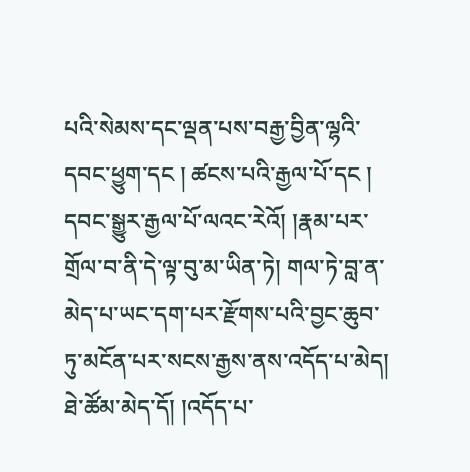པའི་སེམས་དང་ལྡན་པས་བརྒྱ་བྱིན་ལྷའི་དབང་ཕྱུག་དང ། ཚངས་པའི་རྒྱལ་པོ་དང ། དབང་སྒྱུར་རྒྱལ་པོ་ལའང་རེའོ། །རྣམ་པར་གྲོལ་བ་ནི་དེ་ལྟ་བུ་མ་ཡིན་ཏེ། གལ་ཏེ་བླ་ན་མེད་པ་ཡང་དག་པར་རྫོགས་པའི་བྱང་ཆུབ་ཏུ་མངོན་པར་སངས་རྒྱས་ནས་འདོད་པ་མེད། ཐེ་ཚོམ་མེད་དོ། །འདོད་པ་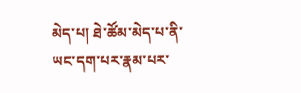མེད་པ། ཐེ་ཚོམ་མེད་པ་ནི་ཡང་དག་པར་རྣམ་པར་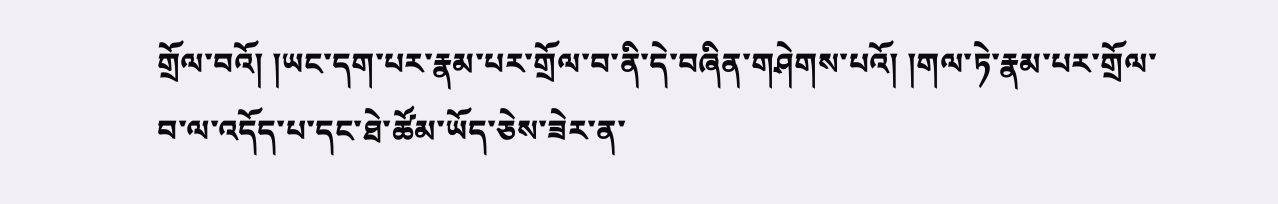གྲོལ་བའོ། །ཡང་དག་པར་རྣམ་པར་གྲོལ་བ་ནི་དེ་བཞིན་གཤེགས་པའོ། །གལ་ཏེ་རྣམ་པར་གྲོལ་བ་ལ་འདོད་པ་དང་ཐེ་ཚོམ་ཡོད་ཅེས་ཟེར་ན་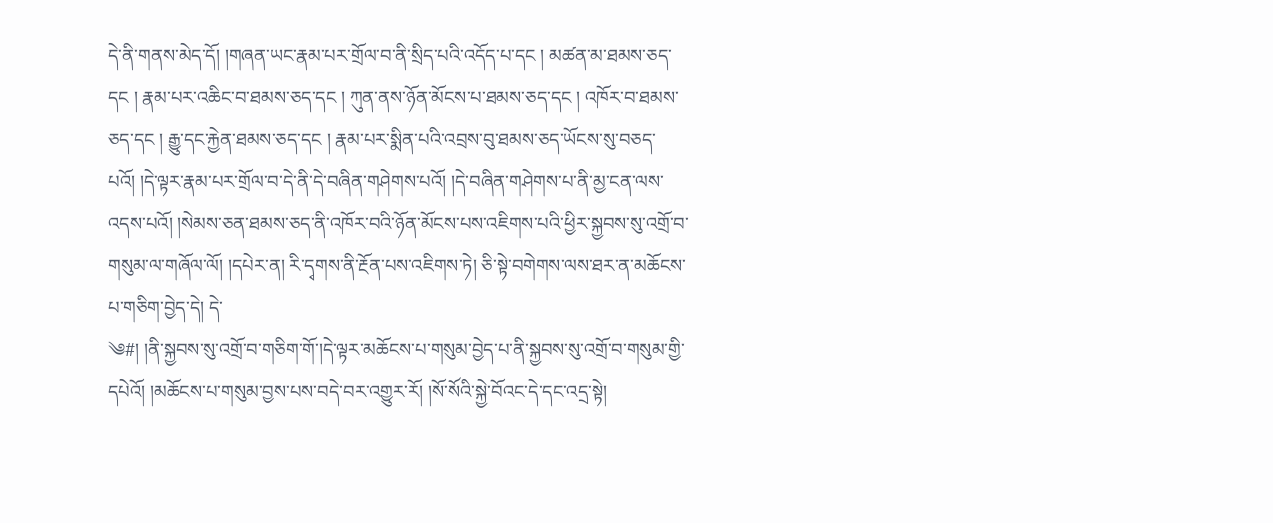དེ་ནི་གནས་མེད་དོ། །གཞན་ཡང་རྣམ་པར་གྲོལ་བ་ནི་སྲིད་པའི་འདོད་པ་དང ། མཚན་མ་ཐམས་ཅད་དང ། རྣམ་པར་འཆིང་བ་ཐམས་ཅད་དང ། ཀུན་ནས་ཉོན་མོངས་པ་ཐམས་ཅད་དང ། འཁོར་བ་ཐམས་ཅད་དང ། རྒྱུ་དང་རྐྱེན་ཐམས་ཅད་དང ། རྣམ་པར་སྨིན་པའི་འབྲས་བུ་ཐམས་ཅད་ཡོངས་སུ་བཅད་པའོ། །དེ་ལྟར་རྣམ་པར་གྲོལ་བ་དེ་ནི་དེ་བཞིན་གཤེགས་པའོ། །དེ་བཞིན་གཤེགས་པ་ནི་མྱ་ངན་ལས་འདས་པའོ། །སེམས་ཅན་ཐམས་ཅད་ནི་འཁོར་བའི་ཉོན་མོངས་པས་འཇིགས་པའི་ཕྱིར་སྐྱབས་སུ་འགྲོ་བ་གསུམ་ལ་གཞོལ་ལོ། །དཔེར་ན། རི་དྭགས་ནི་རྔོན་པས་འཇིགས་ཏེ། ཅི་སྟེ་བགེགས་ལས་ཐར་ན་མཆོངས་པ་གཅིག་བྱེད་དེ། དེ་
༄#། །ནི་སྐྱབས་སུ་འགྲོ་བ་གཅིག་གོ་།དེ་ལྟར་མཆོངས་པ་གསུམ་བྱེད་པ་ནི་སྐྱབས་སུ་འགྲོ་བ་གསུམ་གྱི་དཔེའོ། །མཆོངས་པ་གསུམ་བྱས་པས་བདེ་བར་འགྱུར་རོ། །སོ་སོའི་སྐྱེ་བོའང་དེ་དང་འདྲ་སྟེ།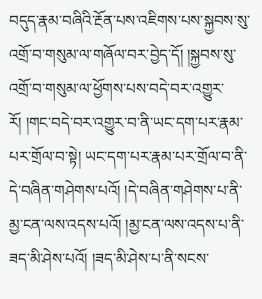བདུད་རྣམ་བཞིའི་རྔོན་པས་འཇིགས་པས་སྐྱབས་སུ་འགྲོ་བ་གསུམ་ལ་གཞོལ་བར་བྱེད་དོ། །སྐྱབས་སུ་འགྲོ་བ་གསུམ་ལ་ཕྱོགས་པས་བདེ་བར་འགྱུར་རོ། །གང་བདེ་བར་འགྱུར་བ་ནི་ཡང་དག་པར་རྣམ་པར་གྲོལ་བ་སྟེ། ཡང་དག་པར་རྣམ་པར་གྲོལ་བ་ནི་དེ་བཞིན་གཤེགས་པའོ། །དེ་བཞིན་གཤེགས་པ་ནི་མྱ་ངན་ལས་འདས་པའོ། །མྱ་ངན་ལས་འདས་པ་ནི་ཟད་མི་ཤེས་པའོ། །ཟད་མི་ཤེས་པ་ནི་སངས་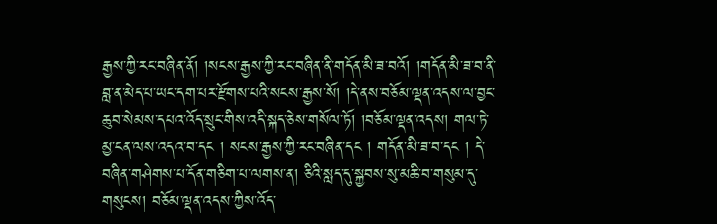རྒྱས་ཀྱི་རང་བཞིན་ནོ། །སངས་རྒྱས་ཀྱི་རང་བཞིན་ནི་གདོན་མི་ཟ་བའོ། །གདོན་མི་ཟ་བ་ནི་བླ་ན་མེད་པ་ཡང་དག་པར་རྫོགས་པའི་སངས་རྒྱས་སོ། །དེ་ནས་བཅོམ་ལྡན་འདས་ལ་བྱང་ཆུབ་སེམས་དཔའ་འོད་སྲུང་གིས་འདི་སྐད་ཅེས་གསོལ་ཏོ། །བཅོམ་ལྡན་འདས། གལ་ཏེ་མྱ་ངན་ལས་འདའ་བ་དང ། སངས་རྒྱས་ཀྱི་རང་བཞིན་དང ། གདོན་མི་ཟ་བ་དང ། དེ་བཞིན་གཤེགས་པ་དོན་གཅིག་པ་ལགས་ན། ཅིའི་སླད་དུ་སྐྱབས་སུ་མཆི་བ་གསུམ་དུ་གསུངས། བཅོམ་ལྡན་འདས་ཀྱིས་འོད་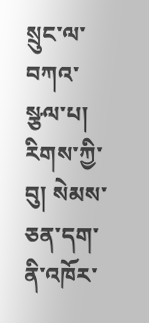སྲུང་ལ་བཀའ་སྩལ་པ། རིགས་ཀྱི་བུ། སེམས་ཅན་དག་ནི་འཁོར་